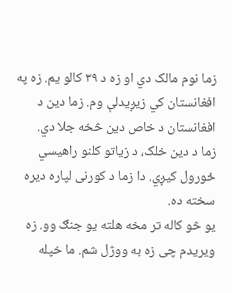زما نوم مالک دي او زه د ۳۹ کالو یم. زه په افغانستان کي زیږیدلې وم. زما دین د افغانستان د خاص دین څخه جلا دي.
زما د دین خلک، د زیاتو کلنو راهیسي ځورول کیږي. دا زما د کورنی لپاره دیره سخته ده.
یو څو کاله تر مخه هلته یو جنګ وو. زه ویریدم چی زه به ووژل شم. ما خپله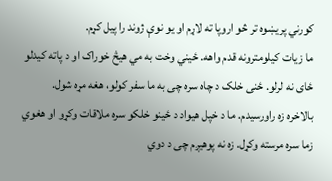کورني پریښوه تر څو اروپا ته لاړم او یو نوې ژوند را پیل کړم.
ما زیات کیلومترونه قدم واهه. ځیني وخت به مي هیڅ خوراک او د پاته کیدلو ځای نه لرلو. ځنی خلک د چاه سره چی به ما سفر کولو، هغه مړه شول.
بالاخره زه راورسیدم. ما د خپل هیواد د ځینو خلکو سره ملاقات وکړو او هغوي زما سره مرسته وکړل. زه نه پوهیږم چی د دوي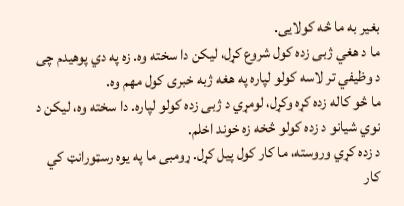بغیر به ما څه کولایی.
ما د هغي ژبی زده کول شروع کړل، لیکن دا سخته وه. زه په دي پوهیدم چی د وظیفي تر لاسه کولو لپاره په هغه ژبه خبری کول مهم وه.
ما څو کاله زده کړه وکړل، لومړي د ژبی زده کولو لپاره. دا سخته وه، لیکن د نوي شیانو د زده کولو څخه زه خوند اخلم.
د زده کړي وروسته، ما کار کول پیل کړل. ړومبی ما په یوه رسټورانټ کي کار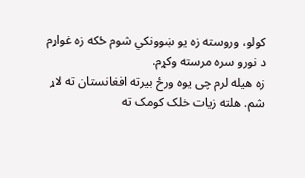کولو، وروسته زه یو ښوونکي شوم ځکه زه غواړم د نورو سره مرسته وکړم.
زه هیله لرم چی یوه ورځ بیرته افغانستان ته لاړ شم. هلته زیات خلک کومک ته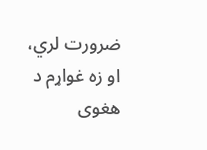ضرورت لري، او زه غواړم د هغوی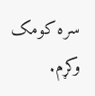سره کومک وکړم.